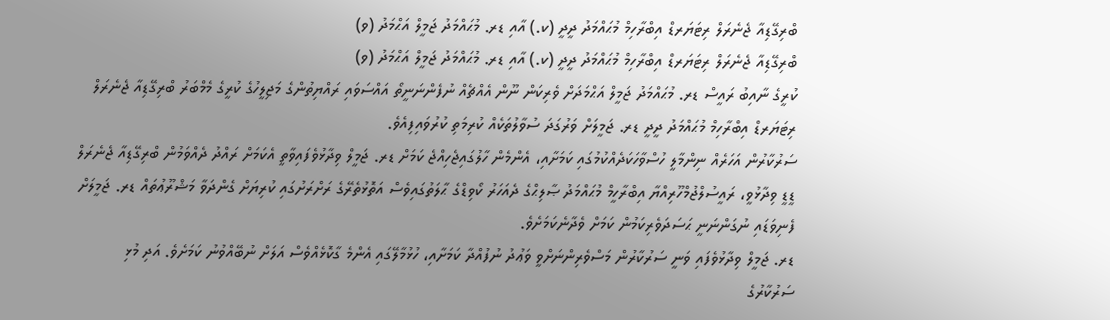ބްރިގޭޑިއާ ޖެނެރަލް ރިޓަޔަރޑް އިބްރާހިމް މުޙައްމަދު ދީދީ (ކ.) އާއި ޑރ. މުޙައްމަދު ޖަމީލް އަޙްމަދު (ވ)
ބްރިގޭޑިއާ ޖެނެރަލް ރިޓަޔަރޑް އިބްރާހިމް މުޙައްމަދު ދީދީ (ކ.) އާއި ޑރ. މުޙައްމަދު ޖަމީލް އަޙްމަދު (ވ)
ކުރީގެ ނާއިބު ރައީސް ޑރ. މުޙައްމަދު ޖަމީލް އަޙްމަދަށް ވެރިކަން ނޫން އެއްޗެއް ނުފެންނަނީތޯ އައްސަވައި ރައްޔިތުންގެ މަޖިލީހުގެ ކުރީގެ މެމްބަރު ބްރިގޭޑިއާ ޖެނެރަލް ރިޓަޔަރޑް އިބްރާހިމް މުޙައްމަދު ދީދީ ޑރ. ޖަމީލަށް ވަރުގަދަ ސުވާލުތަކެއް ކުރިމަތި ކުރުވައިފިއެވެ.
ސަރުކާރުން އަހަރެއް ނިންމާލީ ހުސްވާހަކަދެއްކުމުގައި ކަމަށާއި، އެންމެން ހާލުގައިޖެހިއްޖެ ކަމަށް ޑރ. ޖަމީލް ވިދާޅުވެފައިވާތީ އެކަމަށް ރައްދު ދެއްވަމުން ބްރިގޭޑިއާ ޖެނެރަލް ޑީޑީ ވިދާޅުވީ، ރައީސުލްޖުމްހޫރިއްޔާ އިބްރާހީމް މުޙައްމަދު ޞާލިޙްގެ ދެއަހަރު ކޯވިޑްގެ ޙާލަތުގައިވެސް އަތޮޅުތެރޭގެ ރަށްރަށުގައި ކުރިޔަށް ގެންދަވާ މަޝްރޫޢުތައް ޑރ. ޖަމީލަށް ފެނިވަޑައި ނުގަންނަނީ ޙަސަދަވެރިކަމުން ކަމަށް ވެދާނެކަމަށެވެ.
ޑރ. ޖަމީލް ވިދާޅުވެފައި ވަނީ ސަރުކާރުން މަސްވެރިންނަށްވީ ވަޢުދު ނުފުއްދާ ކަމަށާއި، ހުޅުމާލޭގައި އެންމެ ގާކޮޅެއްވެސް އަލަށް ނުބޭއްވުނު ކަމަށެވެ. އަދި މުޅި ސަރުކާރުގެ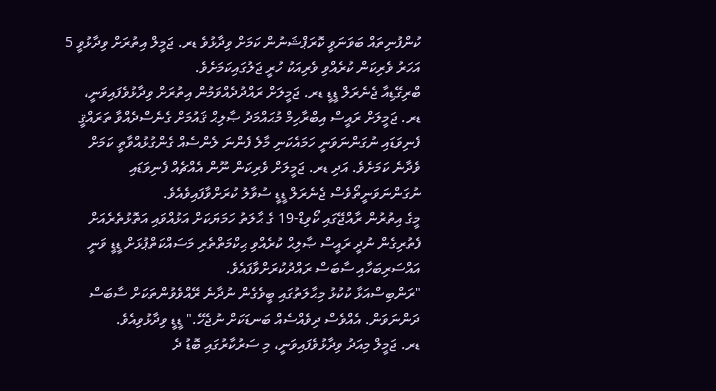ކުންފުނިތައް ބަވަނަވީ ކޮރަޕްޝަނުން ކަމަށް ވިދާޅުވެ ޑރ. ޖަމީލް އިތުރަށް ވިދާޅުވީ 5 އަހަރު ވެރިކަން ކުރެއްވި ވެރިއަކު ހުރީ ޖަލުގައިކަމަށެވެ.
ބްރިގޭޑިއާ ޖެނެރަލް ޑީޑީ ޑރ. ޖަމީލަށް ރައްދުދެއްވަމުން އިތުރަށް ވިދާޅުވެފައިވަނީ، ޑރ. ޖަމީލަށް ރައީސް އިބްރާހިމް މުޙައްމަދު ޞާލިޙް ޤައުމަށް ގެނެސްދެއްވާ ތަރައްޤީ ފެނިވަޑައި ނުގަންނަވަނީ ހަމައެކަނި މާލެ ފެންނަ ލެންސެއް ގެންގުޅުއްވާތީ ކަމަށް ވެދާނެ ކަމަށެވެ. އަދި ޑރ. ޖަމީލަށް ވެރިކަން ނޫން އެއްޗެއް ފެނިވަޑައި ނުގަންނަވަނީތޯވެސް ޖެނެރަލް ޑީޑީ ސުވާލު ކުރަށްވާފައިވެއެވެ.
މީގެ އިތުރުން ރާއްޖޭގައި ކޯވިޑް-19 ގެ ޙާލަތު ހަމަޔަކަށް އަޅުއްވައި އަތޮޅުތެރެއަށް ފެތުރިގެން ނުދީ ރައީސް ޞާލިޙް ކުރެއްވި ޙިކްމަތްތެރި މަސައްކަތްޕުޅަށް ޑީޑީ ވަނީ އައްސަރިބަހާއި ސާބަސް ރައްދުކުރަށްވާފައެވެ.
"ރަންބިސްއަޅާ ކުކުޅު މިޙާލަތުގައި ބީވެގެން ނުދާނެ ރޭއްވެވުންތަކަށް ސާބަސް ދަންނަވަން. އެއްވެސް ދިވެއްސެއް ބަނޑަކަށް ނުޖެހޭ." ޑީޑީ ވިދާޅުވިއެވެ.
ޑރ. ޖަމީލް މިއަދު ވިދާޅުވެފައިވަނީ، މި ސަރުކާރުގައި ބޮޑު ދެ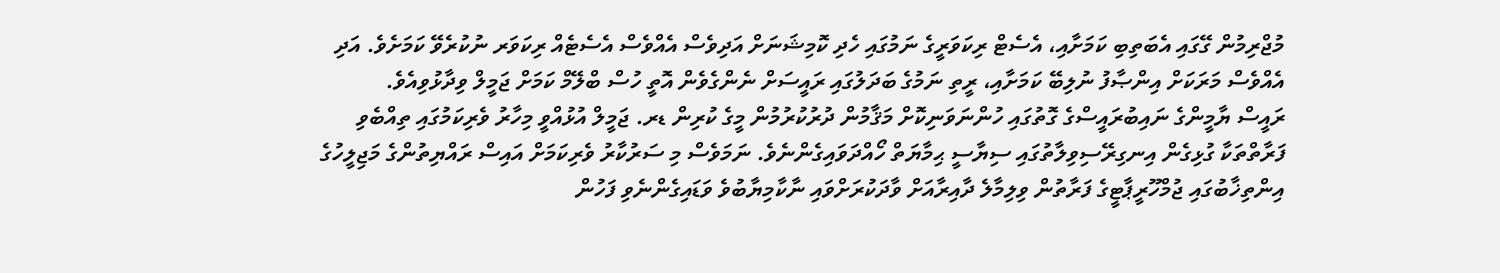މުޖްރިމުން ގޭގައި އެބަތިބި ކަމަށާއި، އެސެޓް ރިކަވަރީގެ ނަމުގައި ހެދި ކޮމިޝަނަށް އަދިވެސް އެއްވެސް އެސެޓެއް ރިކަވަރ ނުކުރެވޭ ކަމަށެވެ. އަދި އެއްވެސް މަރަކަށް އިންޞާފު ނުލިބޭ ކަމަށާއި، ރީތި ނަމުގެ ބަދަލުގައި ރައީސަށް ނެންގެވެން އޮތީ ހުސް ބްލޭމް ކަމަށް ޖަމީލް ވިދާޅުވިއެވެ.
ރައީސް ޔާމީންގެ ނައިބުރައީސްގެ ގޮތުގައި ހުންނަވަނިކޮށް މަޤާމުން ދުރުކުރުމުން މީގެ ކުރިން ޑރ. ޖަމީލް އުޅުއްވީ މިހާރު ވެރިކަމުގައި ތިއްބެވި ފަރާތްތަކާ ގުޅިގެން އިނގިރޭސިވިލާތުގައި ސިޔާސީ ޙިމާޔަތް ހޯއްދަވައިގެންނެވެ. ނަމަވެސް މި ސަރުކާރު ވެރިކަމަށް އައިސް ރައްޔިތުންގެ މަޖިލީހުގެ އިންތިޚާބުގައި ޖުމްހޫރީޕާޓީގެ ފަރާތުން ވިލިމާލެ ދާއިރާއަށް ވާދަކުރަށްވައި ނާކާމިޔާބުވެ ވަޑައިގެންނެވި ފަހުން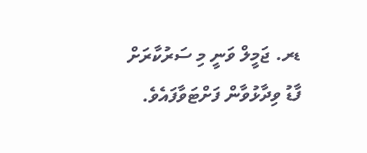ޑރ. ޖަމީލް ވަނީ މި ސަރުކާރަށް ފާޑު ވިދާޅުވާން ފަށްޓަވާފައެވެ.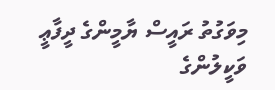މިވަގުތު ރައީސް ޔާމީންގެ ދީފާޢީ ވަކީލުންގެ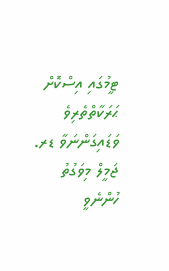ޓީމުގައި އިސްކޮށް ޙަރަކާތްތެރިވެ ވަޑައިގަންނަވާ ޑރ. ޖަމީލް މިވަގުތު ހުންނެވީ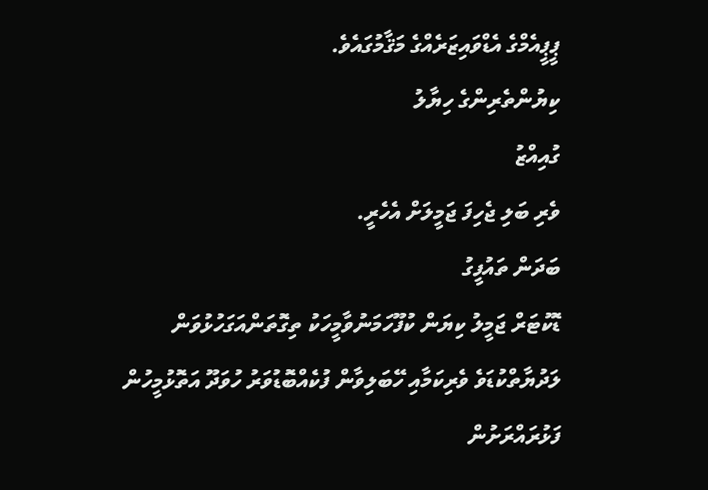ޕީޕީއެމްގެ އެޑްވައިޒަރެއްގެ މަޤާމުގައެވެ.
ކިޔުންތެރިންގެ ހިޔާލު
ގުއިއްޒު
ވެރި ބަލި ޖެހިފަ ޖަމީލަށް އެހެރީ.
ބަދަން ތައުފީގު
ޑޮކުޓަރް ޖަމީލު ކިޔަން ކުފޫހަމަނުވާމީހަކު ތިގޮތަންއަގަހުޅުވަން ލަދުޔާތްކުޑަވެ ވެރިކަމާއި ހޭބަލިވާން ފުކެއްބޮޑުވަރު ހުވަދޫ އަތޮޅުމީހުން ފަޅުރައްރަށުން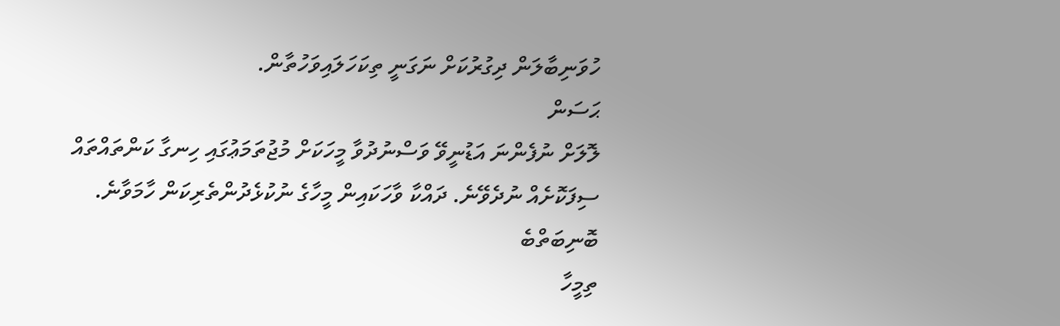ހުވަނިބާލަން ދިގުރުކަށް ނަގަނީ ތިކަހަލައިވަހުތާން.
ޙަސަން
ލޮލަށް ނުފެންނަ އަޑުނީވޭ ވަސްނުދުވާ މީހަކަށް މުޖުތަމަޢުގައި ހިނގާ ކަންތައްތައް ސިފަކޮށެއް ނުދެވޭނެ. ދައްކާ ވާހަކައިން މީހާގެ ނުކުޅެދުންތެރިކަން ހާމަވާނެ.
ބޮނިބަތްބެ
ތިމީހާ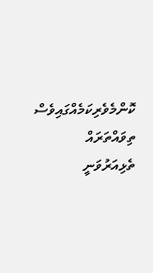ކޮންމެވެރިކަމެއްގައިވެސް ތިވައްތަރައް ތެޅިއަރުވަނީ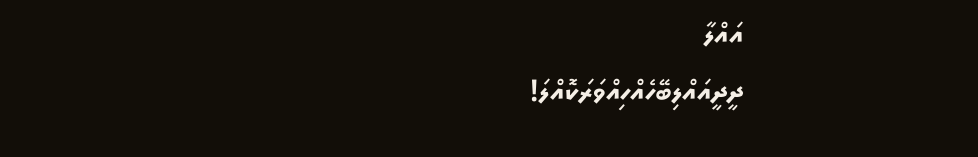އައްލާ
ދީދީއައްލިބޭހެއްހިއްވަރަކޮއްލަ!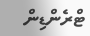ޓްރެންޑިން